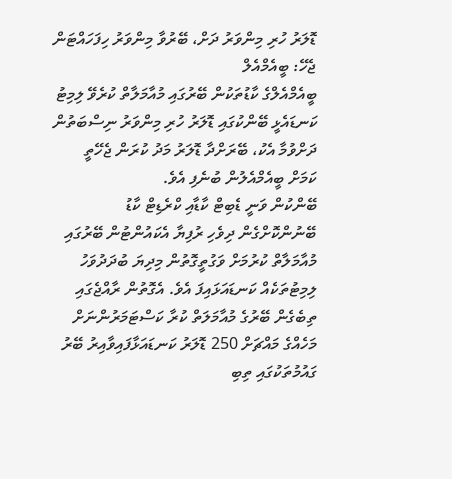ޑޮލަރު ހުރި މިންވަރު ދަށް، ބޭރުވާ މިންވަރު ހިފަހައްޓަން ޖެހޭ: ބީއެމްއެލް
ބީއެމްއެލްގެ ކާޑުތަކުން ބޭރުގައި މުއާމަލާތް ކުރެވޭ ލިމިޓު ކަނޑައެޅީ ބޭންކުގައި ޑޮލަރު ހުރި މިންވަރު ނިސްބަތުން ދަށްވުމާ އެކު، ބޭރަށްދާ ޑޮލަރު މަދު ކުރަން ޖެހޭތީ ކަމަށް ބީއެމްއެލުން ބުނެފި އެވެ.
ބޭންކުން ވަނީ ޑެބިޓް ކާޑާއި ކްރެޑިޓް ކާޑު ބޭނުންކޮށްގެން ދިވެހި ރުފިޔާ އެކައުންޓުން ބޭރުގައި މުއާމަލާތް ކުރުމަށް ވަގުތީގޮތުން މިދިޔަ ބުދަދުވަހު ލިމިޓުތަކެއް ކަނޑައަޅައިފަ އެވެ. އެގޮތުން ރާއްޖެގައި ތިބެގެން ބޭރުގެ މުއާމަލަތް ކުރާ ކަސްޓަމަރުންނަށް މަހެއްގެ މައްޗަށް 250 ޑޮލަރު ކަނޑައަޅާފައިވާއިރު ބޭރު ގައުމުތަކުގައި ތިބި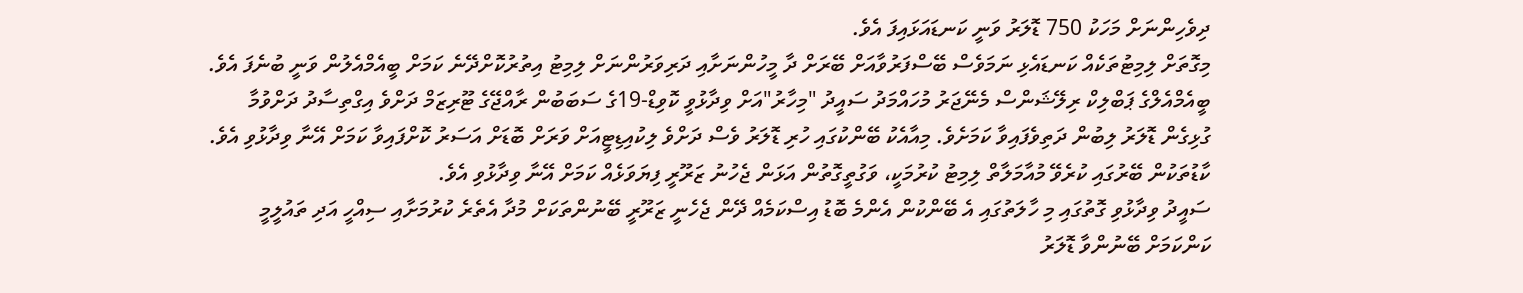ދިވެހިންނަށް މަހަކު 750 ޑޮލަރު ވަނީ ކަނޑައަޅައިފަ އެވެ.
މިގޮތަށް ލިމިޓުތަކެއް ކަނޑައެޅި ނަމަވެސް ބޭސްފަރުވާއަށް ބޭރަށް ދާ މީހުންނަށާއި ދަރިވަރުންނަށް ލިމިޓު އިތުރުކޮށްދޭނެ ކަމަށް ބީއެމްއެލުން ވަނީ ބުނެފަ އެވެ.
ބީއެމްއެލްގެ ޕަބްލިކް ރިލޭޝަންސް މެނޭޖަރު މުހައްމަދު ސައީދު "މިހާރު"އަށް ވިދާޅުވީ ކޮވިޑް-19ގެ ސަބަބުން ރާއްޖޭގެ ޓޫރިޒަމް ދަށްވެ އިގްތިސާދު ދަށްވުމާ ގުޅިގެން ޑޮލަރު ލިބުން ދަތިވެފައިވާ ކަމަށެވެ. މިއާއެކު ބޭންކުގައި ހުރި ޑޮލަރު ވެސް ދަށްވެ ލިކުއިޑިޓީއަށް ވަރަށް ބޮޑަށް އަސަރު ކޮށްފައިވާ ކަމަށް އޭނާ ވިދާޅުވި އެވެ.
ކާޑުތަކުން ބޭރުގައި ކުރެވޭ މުއާމަލާތް ލިމިޓު ކުރުމަކީ، ވަގުތީގޮތުން އަޅަން ޖެހުނު ޒަރޫރީ ފިޔަވަޅެއް ކަމަށް އޭނާ ވިދާޅުވި އެވެ.
ސައީދު ވިދާޅުވި ގޮތުގައި މި ހާލަތުގައި އެ ބޭންކުން އެންމެ ބޮޑު އިސްކަމެއް ދޭން ޖެހެނީ ޒަރޫރީ ބޭނުންތަކަށް މުދާ އެތެރެ ކުރުމަށާއި ސިއްހީ އަދި ތައުލީމީ ކަންކަމަށް ބޭނުންވާ ޑޮލަރު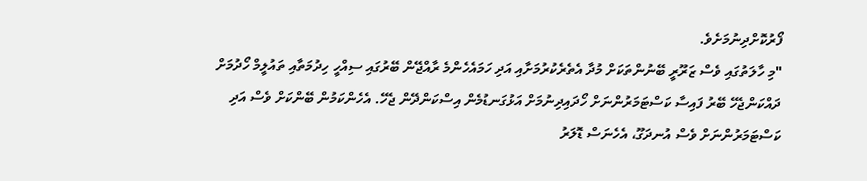ފޯރުކޮށްދިނުމަށެވެ.
"މި ހާލަތުގައި ވެސް ޒަރޫރީ ބޭނުންތަކަށް މުދާ އެތެރެކުރުމަށާއި އަދި ހަމައެހެންމެ ރާއްޖޭން ބޭރުގައި ސިއްހީ ހިދުމަތާއި ތައުލީމް ހޯދުމަށް ދައްކަންޖެހޭ ބޭރު ފައިސާ ކަސްޓަމަރުންނަށް ހޯދައިދިނުމަށް އަޅުގަނޑުމެން އިސްކަންދޭން ޖެހޭ. އެހެންކަމުން ބޭންކަށް ވެސް އަދި ކަސްޓަމަރުންނަށް ވެސް އުނދަގޫ، އެހެނަސް ޑޮލަރު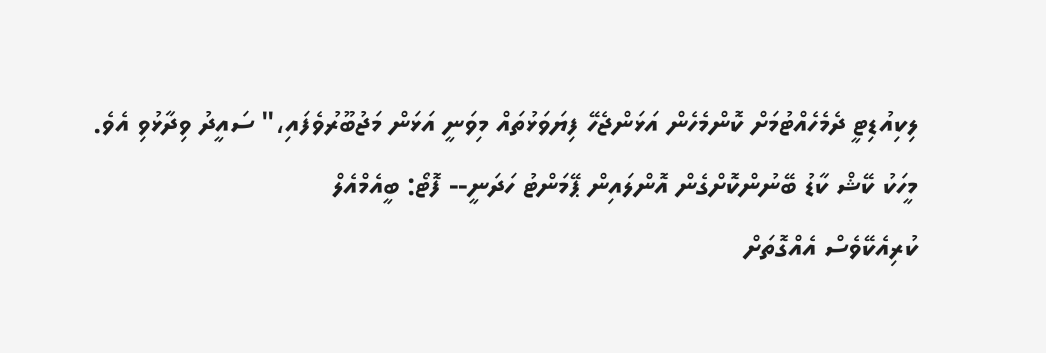ލިކިއުޑިޓީ ދެމެހެއްޓުމަށް ކޮންމެހެން އަޅަންޖެހޭ ފިޔަވަޅުތައް މިވަނީ އަޅަން މަޖުބޫރުވެފައި،" ސައީދު ވިދާޅުވި އެވެ.
މީހަކު ކޭޝް ކާޑު ބޭނުންކޮށްގެން އޮންލައިން ޕޭމަންޓު ހަދަނީ-- ފޮޓޯ: ބީއެމްއެލް
ކުރިއެކޭވެސް އެއްގޮތަށް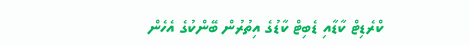ކްރެޑިޓް ކާޑާއި ޑެބިޓް ކާޑުގެ އިތުރުން ބޭންކުގެ އެހެން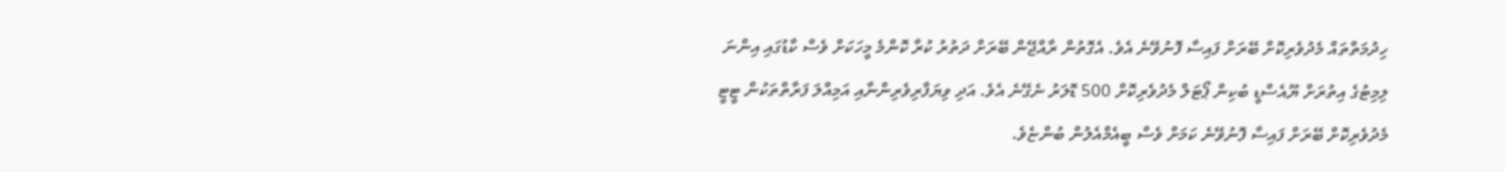ހިދުމަތްތައް މެދުވެރިކޮށް ބޭރަށް ފައިސާ ފޮނުވޭނެ އެވެ. އެގޮތުން ރާއްޖޭން ބޭރަށް ދަތުރު ކުރާ ކޮންމެ މީހަކަށް ވެސް ކާޑުގައި އިންނަ ލިމިޓުގެ އިތުރަށް ޔޫއެސްޑީ ބުކިން ޕޯޓަލް މެދުވެރިކޮށް 500 ޑޮލަރު ނެގޭނެ އެވެ. އަދި ވިޔަފާރިވެރިންނާއި އަމިއްލަ ފަރާތްތަކުން ޓީޓީ މެދުވެރިކޮށް ބޭރަށް ފައިސާ ފޮނުވޭނެ ކަމަށް ވެސް ބީއެމްއެލުން ބުންޏެވެ.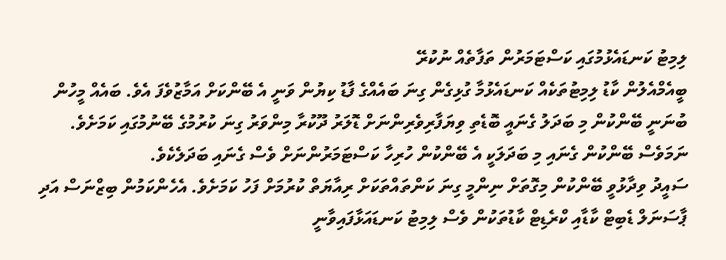ލިމިޓު ކަނޑައެޅުމުގައި ކަސްޓަމަރުން ތަފާތެއް ނުކުރޭ
ބީއެމްއެލުން ކާޑު ލިމިޓުތަކެއް ކަނޑައެޅުމާ ގުޅިގެން ގިނަ ބައެއްގެ ފާޑު ކިޔުން ވަނީ އެ ބޭންކަށް އަމާޒުވެފަ އެވެ. ބައެއް މީހުން ބުނަނީ ބޭންކުން މި ބަދަލު ގެނައީ ބޮޑެތި ވިޔަފާރިވެރިންނަށް ޑޮލަރު ދޫކުރާ މިންވަރު ގިނަ ކުރުމުގެ ބޭނުމުގައި ކަމަށެވެ. ނަމަވެސް ބޭންކުން ގެނައި މި ބަދަލަކީ އެ ބޭންކުން ހުރިހާ ކަސްޓަމަރުންނަށް ވެސް ގެނައި ބަދަލެކެވެ.
ސައީދު ވިދާޅުވީ ބޭންކުން މިގޮތަށް ނިންމީ ގިނަ ކަންތައްތަކަށް ރިއާޔަތް ކުރުމަށް ފަހު ކަމަށެވެ. އެހެންކަމުން ބިޒްނަސް އަދި ޕާސަނަލް ޑެބިޓް ކާޑާއި ކްރެޑިޓް ކާޑުތަކުން ވެސް ލިމިޓު ކަނޑައަޅާފައިވާނީ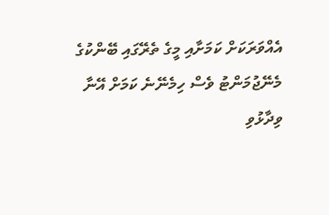އެއްވަރަކަށް ކަމަށާއި މީގެ ތެރޭގައި ބޭންކުގެ މެނޭޖުމަންޓު ވެސް ހިމެނޭނެ ކަމަށް އޭނާ ވިދާޅުވި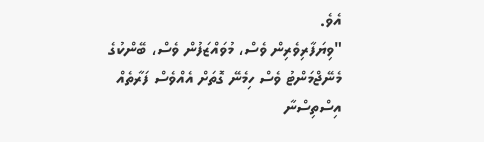އެވެ.
"ވިޔަފާރިވެރިން ވެސް، މުވައްޒަފުން ވެސް، ބޭންކުގެ މެނޭޖްމަންޓު ވެސް ހިމެނޭ ގޮތަށް އެއްވެސް ފަރާތެއް އިސްތިސްނާ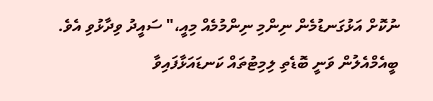ނުކޮށް އަޅުގަނޑުމެން ނިންމި ނިންމުމެއް މިއީ،" ސައީދު ވިދާޅުވި އެވެ.
ބީއެމްއެލުން ވަނީ ބޮޑެތި ލިމިޓުތައް ކަނޑައަޅާފައިވާ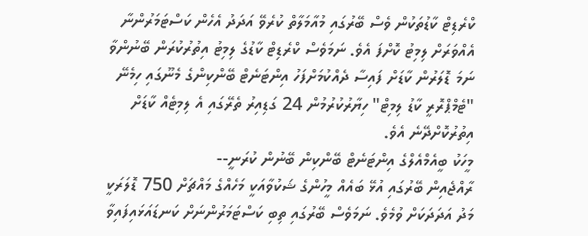ކްރެޑިޓް ކާޑުތަކުން ވެސް ބޭރުގައި މުއާމަލާތް ކުރެވޭ އަދަދު އެހެން ކަސްޓަމަރުންނާ އެއްވަރަށް ލިމިޓު ކޮށްފަ އެވެ. ނަމަވެސް ކްރެޑިޓް ކާޑުގެ ލިމިޓު އިތުރުކުރަން ބޭނުންވާ ނަމަ ޑޮލަރުން ކާޑަށް ފައިސާ ދެއްކުމަށްފަހު އިންޓަނެޓް ބޭންކިންގެ މެނޫގައި ހިމެނޭ "ޓެމްޕްރޮރީ ކާޑު ލިމިޓް" ހިޔާރުކުރުމުން 24 ގަޑިއިރު ތެރޭގައި އެ ލިމިޓެއް ކާޑަށް އިތުރުކޮށްދޭނެ އެވެ.
މީހަކު ބީއެމްއެލްގެ އިންޓަނެޓް ބޭންކިން ބޭނުން ކުރަނީ--
ރާއްޖެއިން ބޭރުގައި އުޅޭ ބައެއް މީހުންގެ ޝަކުވާއަކީ މަހެއްގެ މައްޗަށް 750 ޑޮލަރަކީ މަދު އަދަދަކަށް ވުމެވެ. ނަމަވެސް ބޭރުގައި ތިބި ކަސްޓަމަރުންނަށް ކަނޑައަޅައިފައިވާ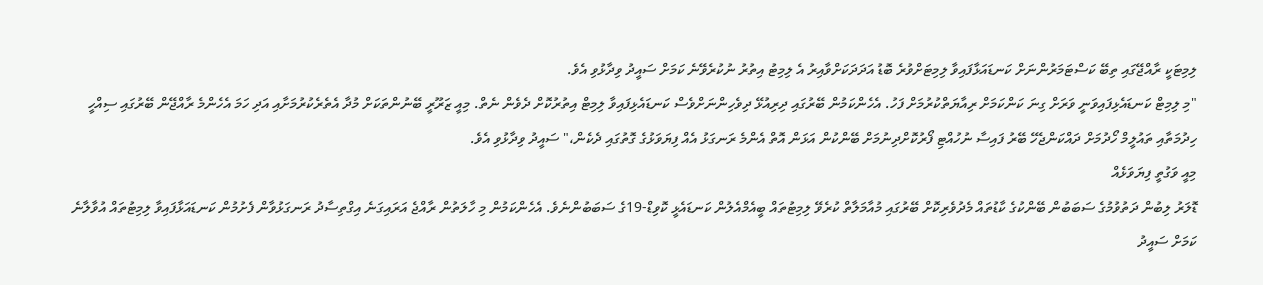ލިމިޓަކީ ރާއްޖޭގައި ތިބޭ ކަސްޓަމަރުންނަށް ކަނޑައަޅާފައިވާ ލިމިޓަށްވުރެ ބޮޑު އަދަދަކަށްވާއިރު އެ ލިމިޓު އިތުރު ނުކުރެވޭނެ ކަމަށް ސައީދު ވިދާޅުވި އެވެ.
"މި ލިމިޓް ކަނޑައެޅިފައިވަނީ ވަރަށް ގިނަ ކަންކަމަށް ރިއާޔަތްކުރުމަށް ފަހު. އެހެންކަމުން ބޭރުގައި ދިރިއުޅޭ ދިވެހިންނަށްވެސް ކަނޑައެޅިފައިވާ ލިމިޓް އިތުރުކޮށް ދެވެން ނެތް. މިއީ ޒަރޫރީ ބޭނުންތަކަށް މުދާ އެތެރެކުރުމަށާއި އަދި ހަމަ އެހެންމެ ރާއްޖޭން ބޭރުގައި ސިއްހީ ހިދުމަތާއި ތައުލީމް ހޯދުމަށް ދައްކަންޖެހޭ ބޭރު ފައިސާ ނުހުއްޓި ފޯރުކޮށްދިނުމަށް ބޭންކުން އަޅަން އޮތް އެންމެ ރަނގަޅު އެއް ފިޔަވަޅުގެ ގޮތުގައި ދެކެން،" ސައީދު ވިދާޅުވި އެވެ.
މިއީ ވަގުތީ ފިޔަވަޅެއް
ޑޮލަރު ލިބުން ދަތުވުމުގެ ސަބަބުން ބޭންކުގެ ކާޑުތައް މެދުވެރިކޮށް ބޭރުގައި މުއާމަލާތް ކުރެވޭ ލިމިޓުތައް ބީއެމްއެލުން ކަނޑައެޅީ ކޮވިޑް-19ގެ ސަބަބުންނެވެ. އެހެންކަމުން މި ހާލަތުން ރާއްޖެ އަރައިގަނެ އިގްތިސާދު ރަނގަޅުވާން ފެށުމުން ކަނޑައަޅާފައިވާ ލިމިޓުތައް އުވާލާނެ ކަމަށް ސައީދު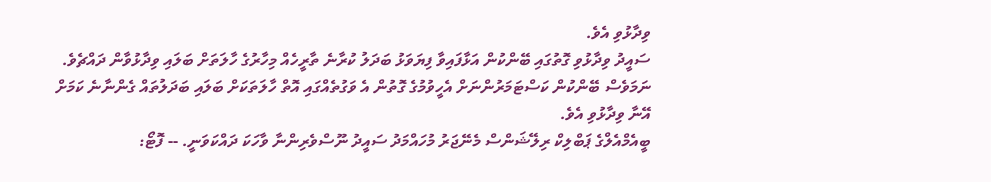ވިދާޅުވި އެވެ.
ސައީދު ވިދާޅުވި ގޮތުގައި ބޭންކުން އަޅާފައިވާ ފިޔަވަޅު ބަދަލު ކުރާނެ ތާރީހެއް މިހާރުގެ ހާލަތަށް ބަލައި ވިދާޅުވާން ދައްޗެވެ. ނަމަވެސް ބޭންކުން ކަސްޓަމަރުންނަށް އެހީވުމުގެ ގޮތުން އެ ވަގުތެއްގައި އޮތް ހާލަތަކަށް ބަލައި ބަދަލުތައް ގެންނާނެ ކަމަށް އޭނާ ވިދާޅުވި އެވެ.
ބީއެމްއެލްގެ ޕަބްލިކް ރިލޭޝަންސް މެނޭޖަރު މުހައްމަދު ސައީދު ނޫސްވެރިންނާ ވާހަކަ ދައްކަވަނީ. -- ފޮޓޯ: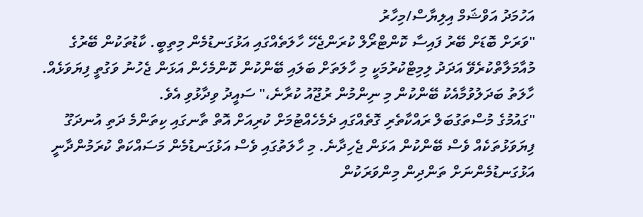އަހުމަދު އަވްޝަމް އިލިޔާސް/މިހާރު
"ވަރަށް ބޮޑަށް ބޭރު ފައިސާ ކޮންޓްރޯލް ކުރަންޖެހޭ ހާލަތެއްގައި އަޅުގަނޑުމެން މިތިބީ. ކާޑުތަކުން ބޭރުގެ މުއާމަލާތްކުރެވޭ އަދަދު ލިމިޓްކުރުމަކީ މި ހާލަތަށް ބަލައި ބޭންކުން ކޮންމެހެން އަޅަން ޖެހުނު ވަގުތީ ފިޔަވަޅެއް. ހާލަތު ބަދަލުވުމާއެކު ބޭންކުން މި ނިންމުން ރުޖޫއު ކުރާނެ،" ސައީދު ވިދާޅުވި އެވެ.
"ގައުމުގެ މުސްތަގުބަލް ރައްކާތެރި ގޮތެއްގައި ދެމެހެއްޓުމަށް ކުރިއަށް އޮތް ތާނގައި ކިތަންމެ ދަތި އުނދަގޫ ފިޔަވަޅުތަކެއް ވެސް ބޭންކުން އަޅަން ޖެހިދާނެ. މި ހާލަތުގައި ވެސް އަޅުގަނޑުމެން މަސައްކަތް ކުރަމުންދާނީ އަޅުގަނޑުމެންނަށް ތަންދިން މިންވަރަކުން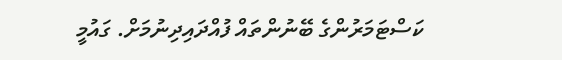ކަސްޓަމަރުންގެ ބޭނުންތައް ފުއްދައިދިނުމަށް. ގައުމީ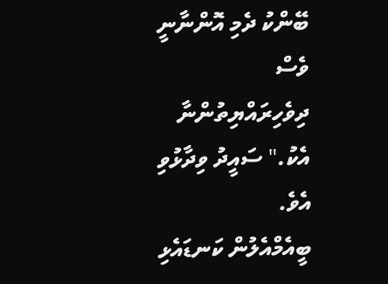ބޭންކު ދެމި އޮންނާނީ ވެސް ދިވެހިރައްޔިތުންނާ އެކު." ސައީދު ވިދާޅުވި އެވެ.
ބީއެމްއެލުން ކަނޑައެޅި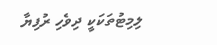ލިމިޓުތަކަކީ ދިވެހި ރުފިޔާ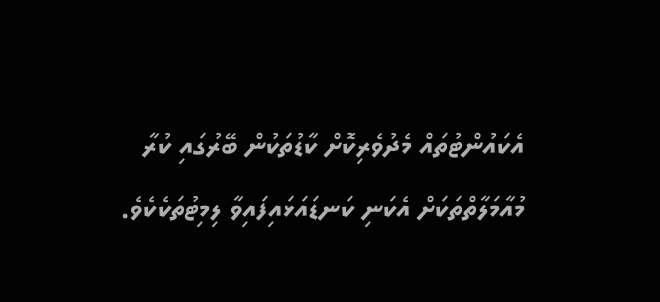އެކައުންޓުތައް މެދުވެރިކޮށް ކާޑުތަކުން ބޭރުގައި ކުރާ މުއާމަލާތްތަކަށް އެކަނި ކަނޑައަޅައިފައިވާ ލިމިޓުތަކެކެވެ.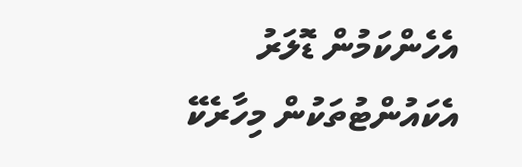އެހެންކަމުން ޑޮލަރު އެކައުންޓުތަކުން މިހާރެކޭ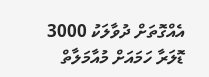އެއްގޮތަށް ދުވާލަކު 3000 ޑޮލަރާ ހަމައަށް މުއާމަލާތް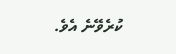ކުރެވޭނެ އެވެ.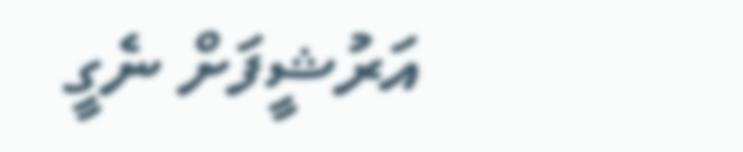އަރުޝީފަށް ނެގީ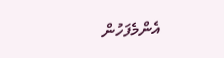އެންމެފަހުން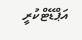އަޕްޑޭޓްކުރީ